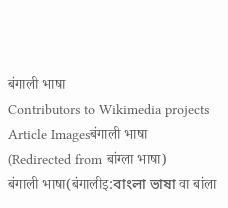बंगाली भाषा
Contributors to Wikimedia projects
Article Imagesबंगाली भाषा
(Redirected from बांग्ला भाषा)
बंगाली भाषा(बंगालीइ:বাংলা ভাষা वा बांला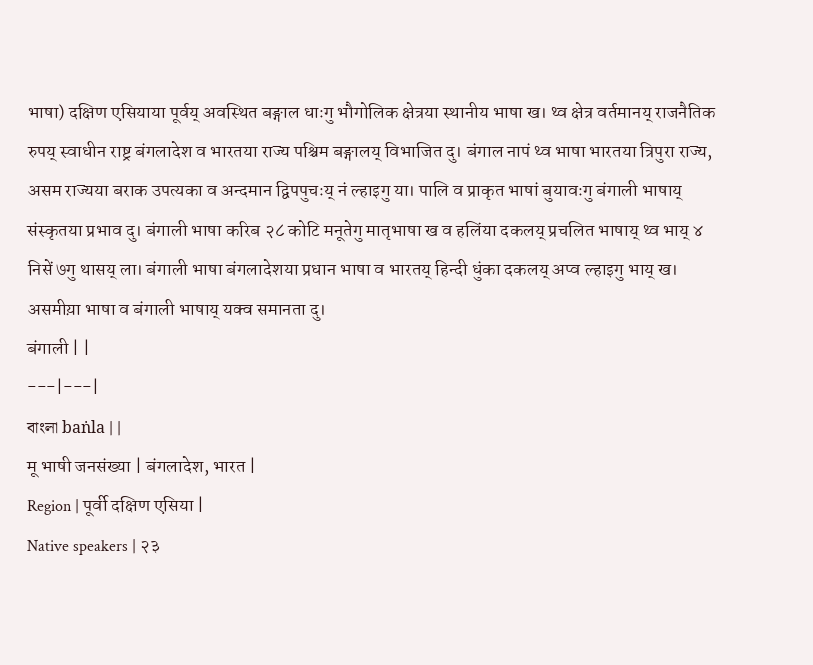भाषा) दक्षिण एसियाया पूर्वय् अवस्थित बङ्गाल धाःगु भौगोलिक क्षेत्रया स्थानीय भाषा ख। थ्व क्षेत्र वर्तमानय् राजनैतिक रुपय् स्वाधीन राष्ट्र बंगलादेश व भारतया राज्य पश्चिम बङ्गालय् विभाजित दु। बंगाल नापं थ्व भाषा भारतया त्रिपुरा राज्य, असम राज्यया बराक उपत्यका व अन्दमान द्विपपुचःय् नं ल्हाइगु या। पालि व प्राकृत भाषां बुयावःगु बंगाली भाषाय् संस्कृतया प्रभाव दु। बंगाली भाषा करिब २८ कोटि मनूतेगु मातृभाषा ख व हलिंया दकलय् प्रचलित भाषाय् थ्व भाय् ४ निसें ७गु थासय् ला। बंगाली भाषा बंगलादेशया प्रधान भाषा व भारतय् हिन्दी धुंका दकलय् अप्व ल्हाइगु भाय् ख। असमीय़ा भाषा व बंगाली भाषाय् यक्व समानता दु।
बंगाली | |
---|---|
বাংলা baṅla | |
मू भाषी जनसंख्या | बंगलादेश, भारत |
Region | पूर्वी दक्षिण एसिया |
Native speakers | २३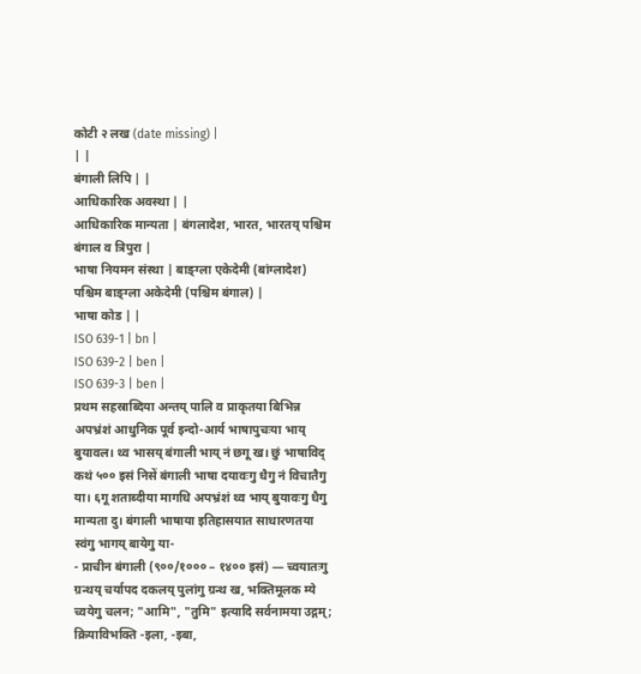कोटी २ लख (date missing) |
| |
बंगाली लिपि | |
आधिकारिक अवस्था | |
आधिकारिक मान्यता | बंगलादेश, भारत, भारतय् पश्चिम बंगाल व त्रिपुरा |
भाषा नियमन संस्था | बाङ्ग्ला एकेदेमी (बांग्लादेश) पश्चिम बाङ्ग्ला अकेदेमी (पश्चिम बंगाल) |
भाषा कोड | |
ISO 639-1 | bn |
ISO 639-2 | ben |
ISO 639-3 | ben |
प्रथम सहस्राब्दिया अन्तय् पालि व प्राकृतया बिभिन्न अपभ्रंशं आधुनिक पूर्व इन्दो-आर्य भाषापुचःया भाय् बुयावल। थ्व भासय् बंगाली भाय् नं छगू ख। छुं भाषाविद् कथं ५०० इसं निसें बंगाली भाषा दयावःगु धैगु नं विचातैगु या। ६गू शताब्दीया मागधि अपभ्रंशं थ्व भाय् बुयावःगु धैगु मान्यता दु। बंगाली भाषाया इतिहासयात साधारणतया स्वंगु भागय् बायेगु या-
- प्राचीन बंगाली (९००/१००० – १४०० इसं) — च्वयातःगु ग्रन्थय् चर्यापद दकलय् पुलांगु ग्रन्थ ख, भक्तिमूलक म्ये च्वयेगु चलन; "आमि", "तुमि" इत्यादि सर्वनामया उद्गम्; क्रियाविभक्ति -इला, -इबा,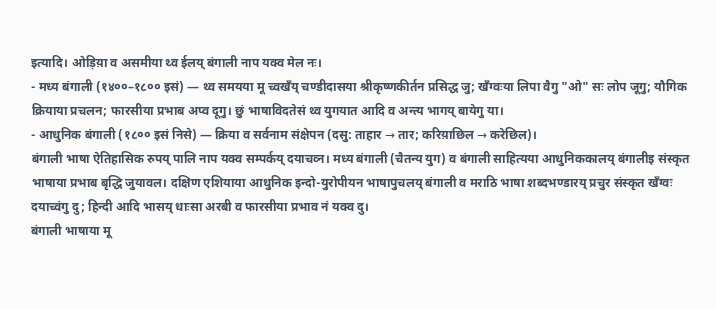इत्यादि। ओड़िय़ा व असमीया थ्व ईलय् बंगाली नाप यक्व मेल नः।
- मध्य बंगाली (१४००–१८०० इसं) — थ्व समयया मू च्वखँय् चण्डीदासया श्रीकृष्णकीर्तन प्रसिद्ध जु; खँग्वःया लिपा वैगु "ओ" सः लोप जूगु; यौगिक क्रियाया प्रचलन; फारसीया प्रभाब अप्व दूगु। छुं भाषाविदतेसं थ्व युगयात आदि व अन्त्य भागय् बायेगु या।
- आधुनिक बंगाली (१८०० इसं निसे) — क्रिया व सर्वनाम संक्षेपन (दसु: ताहार → तार; करिय़ाछिल → करेछिल)।
बंगाली भाषा ऐतिहासिक रुपय् पालि नाप यक्व सम्पर्कय् दयाचव्न। मध्य बंगाली (चैतन्य युग) व बंगाली साहित्यया आधुनिककालय् बंगालीइ संस्कृत भाषाया प्रभाब बृद्धि जुयावल। दक्षिण एशियाया आधुनिक इन्दो-युरोपीयन भाषापुचलय् बंगाली व मराठि भाषा शब्दभण्डारय् प्रचुर संस्कृत खँग्वः दयाच्वंगु दु; हिन्दी आदि भासय् धाःसा अरबी व फारसीया प्रभाव नं यक्व दु।
बंगाली भाषाया मू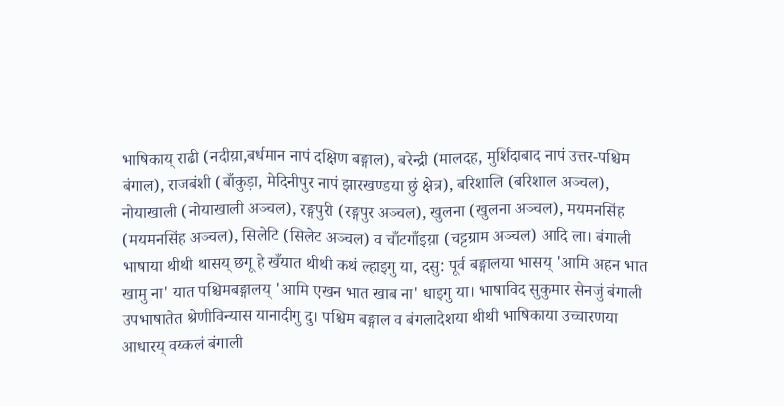भाषिकाय् राढी (नदीय़ा,बर्धमान नापं दक्षिण बङ्गाल), बरेन्द्री (मालदह, मुर्शिदाबाद नापं उत्तर-पश्चिम बंगाल), राजबंशी (बाँकुड़ा, मेदिनीपुर नापं झारखण्डया छुं क्षेत्र), बरिशालि (बरिशाल अञ्चल), नोयाखाली (नोयाखाली अञ्चल), रङ्गपुरी (रङ्गपुर अञ्चल), खुलना (खुलना अञ्चल), मयमनसिंह (मयमनसिंह अञ्चल), सिलेटि (सिलेट अञ्चल) व चाँटगाँइय़ा (चट्टग्राम अञ्चल) आदि ला। बंगाली भाषाया थीथी थासय् छगू हे खँयात थीथी कथं ल्हाइगु या, दसु: पूर्व बङ्गालया भासय् 'आमि अहन भात खामु ना' यात पश्चिमबङ्गालय् 'आमि एखन भात खाब ना' धाइगु या। भाषाविद सुकुमार सेनजुं बंगाली उपभाषातेत श्रेणीविन्यास यानादीगु दु। पश्चिम बङ्गाल व बंगलादेशया थीथी भाषिकाया उच्चारणया आधारय् वय्कलं बंगाली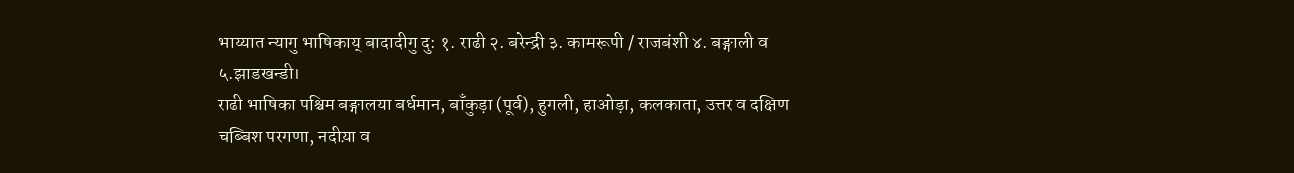भाय्यात न्यागु भाषिकाय् बादादीगु दु: १. राढी २. बरेन्द्री ३. कामरूपी / राजबंशी ४. बङ्गाली व ५.झाडखन्डी।
राढी भाषिका पश्चिम बङ्गालया बर्धमान, बाँकुड़ा (पूर्व), हुगली, हाओड़ा, कलकाता, उत्तर व दक्षिण चब्बिश परगणा, नदीय़ा व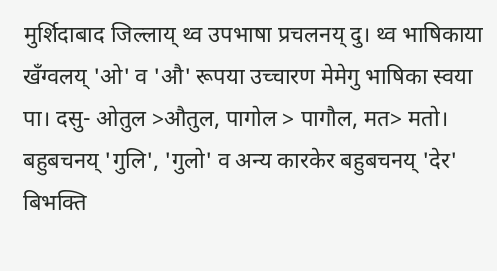मुर्शिदाबाद जिल्लाय् थ्व उपभाषा प्रचलनय् दु। थ्व भाषिकाया खँग्वलय् 'ओ' व 'औ' रूपया उच्चारण मेमेगु भाषिका स्वया पा। दसु- ओतुल >औतुल, पागोल > पागौल, मत> मतो। बहुबचनय् 'गुलि', 'गुलो' व अन्य कारकेर बहुबचनय् 'देर' बिभक्ति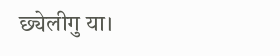छ्येलीगु या।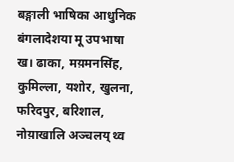बङ्गाली भाषिका आधुनिक बंगलादेशया मू उपभाषा ख। ढाका, मय़मनसिंह, कुमिल्ला, यशोर, खुलना, फरिदपुर, बरिशाल, नोय़ाखालि अञ्चलय् थ्व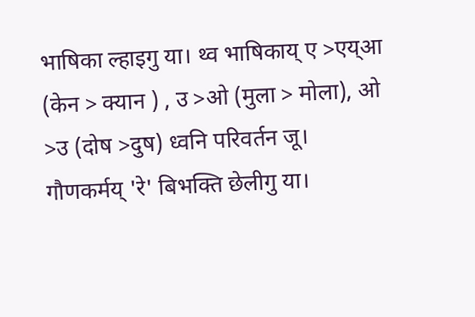भाषिका ल्हाइगु या। थ्व भाषिकाय् ए >एय्आ (केन > क्यान ) , उ >ओ (मुला > मोला), ओ >उ (दोष >दुष) ध्वनि परिवर्तन जू। गौणकर्मय् 'रे' बिभक्ति छेलीगु या।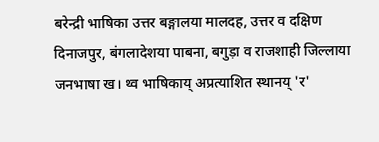बरेन्द्री भाषिका उत्तर बङ्गालया मालदह, उत्तर व दक्षिण दिनाजपुर, बंगलादेशया पाबना, बगुड़ा व राजशाही जिल्लाया जनभाषा ख। थ्व भाषिकाय् अप्रत्याशित स्थानय् 'र'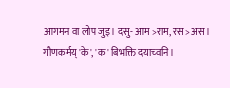आगमन वा लोप जुइ। दसु- आम >राम, रस >अस। गौणकर्मय् 'के', 'क' बिभक्ति दयाच्वनि।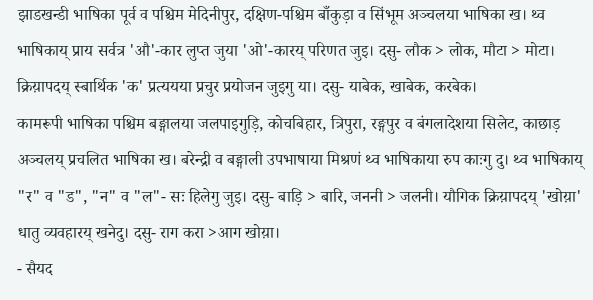झाडखन्डी भाषिका पूर्व व पश्चिम मेदिनीपुर, दक्षिण-पश्चिम बाँकुड़ा व सिंभूम अञ्चलया भाषिका ख। थ्व भाषिकाय् प्राय सर्वत्र 'औ'-कार लुप्त जुया 'ओ'-कारय् परिणत जुइ। दसु- लौक > लोक, मौटा > मोटा। क्रिय़ापदय् स्बार्थिक 'क' प्रत्ययया प्रचुर प्रयोजन जुइगु या। दसु- याबेक, खाबेक, करबेक।
कामरूपी भाषिका पश्चिम बङ्गालया जलपाइगुड़ि, कोचबिहार, त्रिपुरा, रङ्गपुर व बंगलादेशया सिलेट, काछाड़ अञ्चलय् प्रचलित भाषिका ख। बरेन्द्री व बङ्गाली उपभाषाया मिश्रणं थ्व भाषिकाया रुप काःगु दु। थ्व भाषिकाय् "र" व "ड", "न" व "ल"- सः हिलेगु जुइ। दसु- बाड़ि > बारि, जननी > जलनी। यौगिक क्रिय़ापदय् 'खोय़ा' धातु व्यवहारय् खनेदु। दसु- राग करा >आग खोय़ा।
- सैयद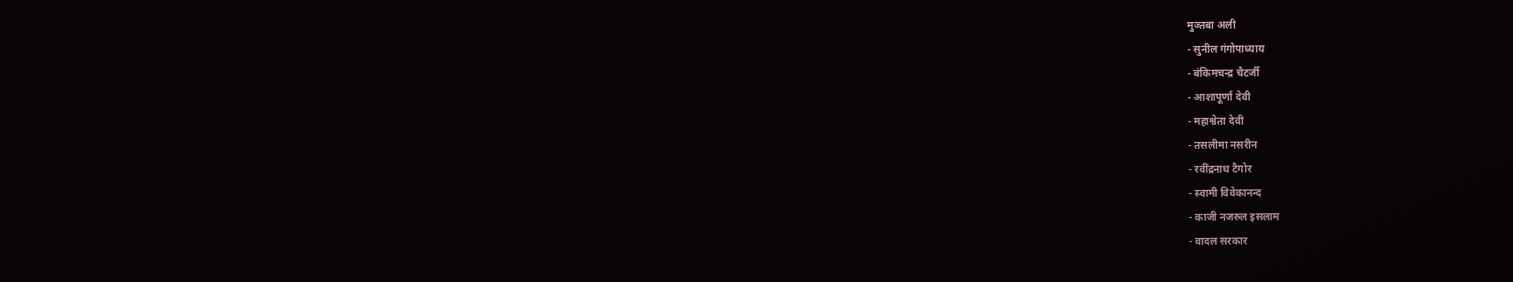मुज्तबा अली
- सुनील गंगोपाध्याय
- बंकिमचन्द्र चैटर्जी
- आशापूर्णा देवी
- महाश्वेता देवी
- तसलीमा नसरीन
- रवींद्रनाथ टैगोर
- स्वामी विवेकानन्द
- काजी नजरुल इसलाम
- वादल सरकार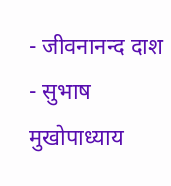- जीवनानन्द दाश
- सुभाष मुखोपाध्याय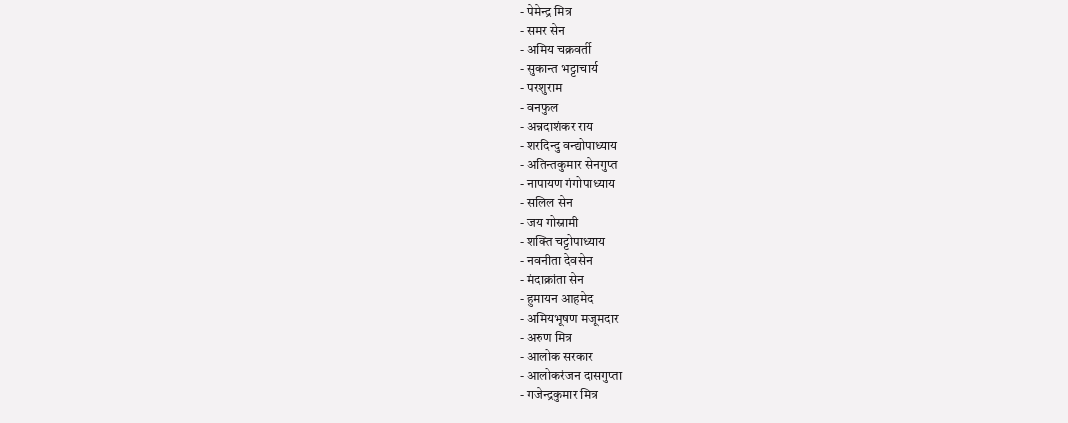- पेमेन्द्र मित्र
- समर सेन
- अमिय चक्रवर्ती
- सुकान्त भट्टाचार्य
- परशुराम
- वनफुल
- अन्नदाशंकर राय
- शरदिन्दु वन्द्योपाध्याय
- अतिन्तकुमार सेनगुप्त
- नापायण गंगोपाध्याय
- सलिल सेन
- जय गोस्नामी
- शक्ति चट्टोपाध्याय
- नवनीता देवसेन
- मंदाक्रांता सेन
- हुमायन आहमेद
- अमियभूषण मजूमदार
- अरुण मित्र
- आलोक सरकार
- आलोकरंजन दासगुप्ता
- गजेन्द्रकुमार मित्र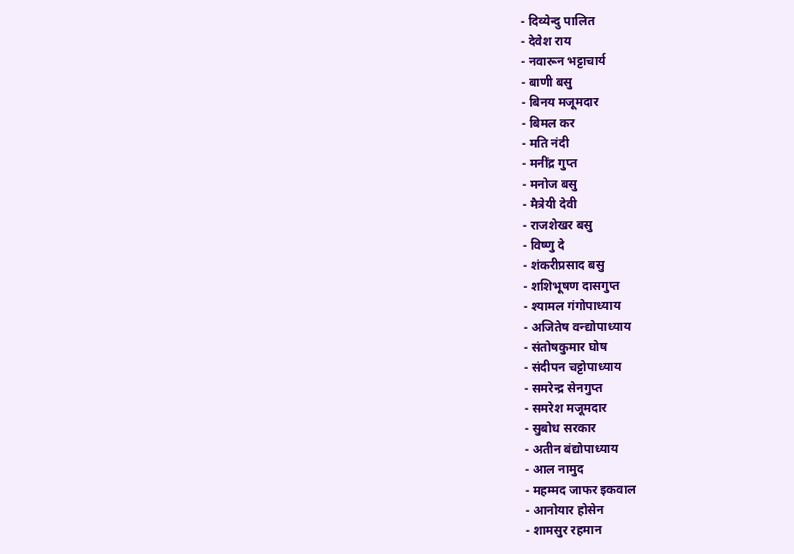- दिव्येन्दु पालित
- देवेश राय
- नवारून भट्टाचार्य
- बाणी बसु
- बिनय मजूमदार
- बिमल कर
- मति नंदी
- मनींद्र गुप्त
- मनोज बसु
- मैत्रेयी देवी
- राजशेखर बसु
- विष्णु दे
- शंकरीप्रसाद बसु
- शशिभूषण दासगुप्त
- श्यामल गंगोपाध्याय
- अजितेष वन्द्योपाध्याय
- संतोषकुमार घोष
- संदीपन चट्टोपाध्याय
- समरेन्द्र सेनगुप्त
- समरेश मजूमदार
- सुबोध सरकार
- अतीन बंद्योपाध्याय
- आल नामुद
- महम्मद जाफर इकवाल
- आनोयार होसेन
- शामसुर रहमान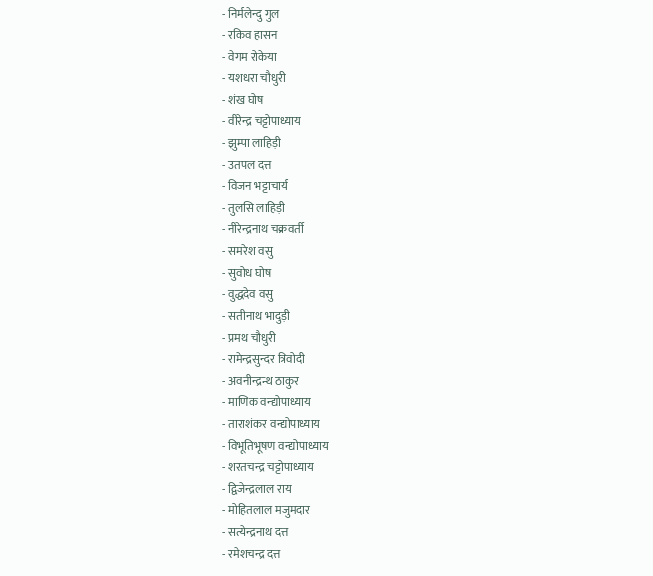- निर्मलेन्दु गुल
- रकिव हासन
- वेगम रोकेया
- यशधरा चौधुरी
- शंख घोष
- वीरेन्द्र चट्टोपाध्याय
- झुम्पा लाहिड़ी
- उतपल दत्त
- विजन भट्टाचार्य
- तुलसि लाहिड़ी
- नीरेन्द्रनाथ चक्रवर्ती
- समरेश वसु
- सुवोध घोष
- वुद्धदेव वसु
- सतीनाथ भादुड़ी
- प्रमथ चौधुरी
- रामेन्द्रसुन्दर त्रिवोदी
- अवनीन्द्रन्थ ठाकुर
- माणिक वन्द्योपाध्याय
- ताराशंकर वन्द्योपाध्याय
- विभूतिभूषण वन्द्योपाध्याय
- शरतचन्द्र चट्टोपाध्याय
- द्विजेन्द्रलाल राय
- मोहितलाल मजुमदार
- सत्येन्द्रनाथ दत्त
- रमेशचन्द्र दत्त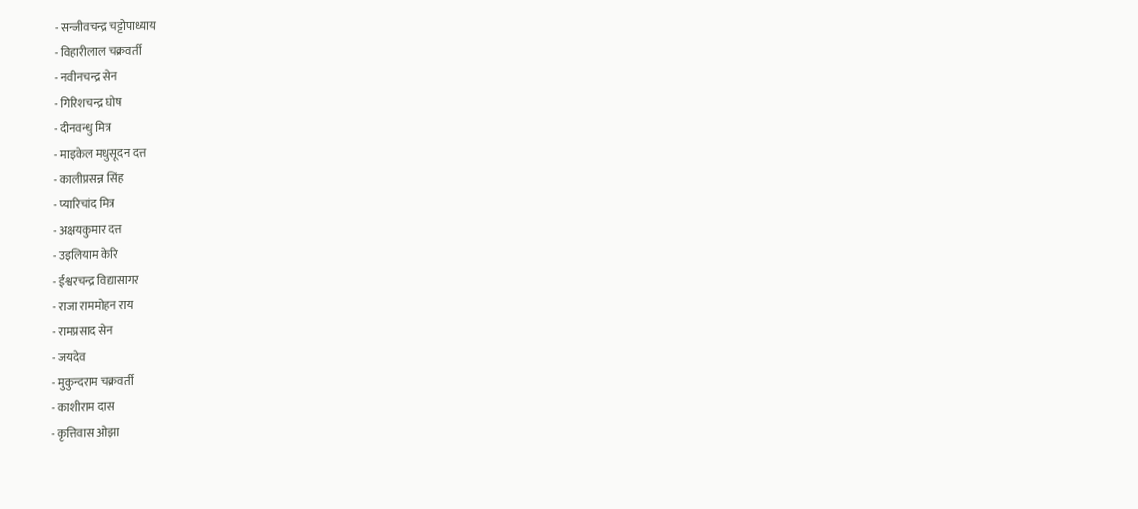- सन्जीवचन्द्र चट्टोपाध्याय
- विहारीलाल चक्रवर्ती
- नवीनचन्द्र सेन
- गिरिशचन्द्र घोष
- दीनवन्धु मित्र
- माइकेल मधुसूदन दत्त
- कालीप्रसन्न सिंह
- प्यारिचांद मित्र
- अक्षयकुमार दत्त
- उइलियाम केरि
- ईश्वरचन्द्र विद्यासागर
- राजा राममोहन राय
- रामप्रसाद सेन
- जयदेव
- मुकुन्दराम चक्रवर्ती
- काशीराम दास
- कृत्तिवास ओझा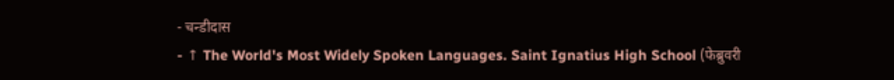- चन्डीदास
- ↑ The World's Most Widely Spoken Languages. Saint Ignatius High School (फेब्रुवरी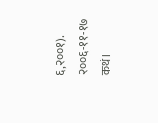६,२००१). २००६-११-१७ कथं।